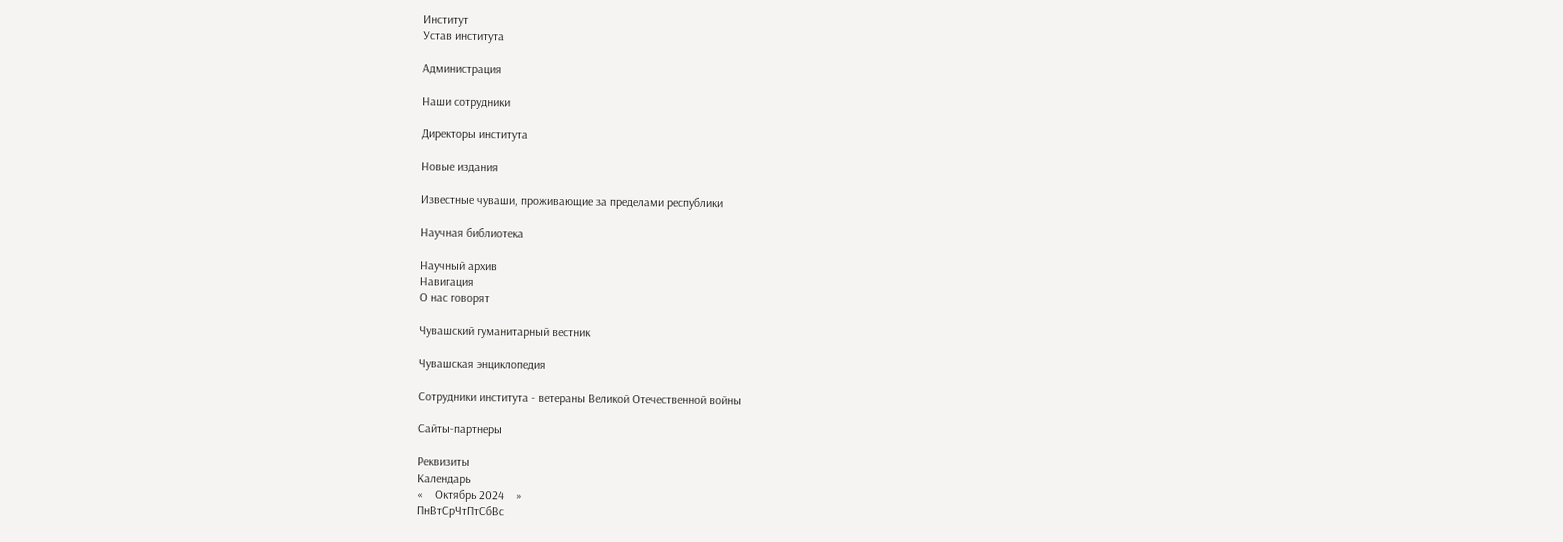Институт
Устав института

Администрация

Наши сотрудники

Директоры института

Новые издания

Известные чуваши, проживающие за пределами республики

Научная библиотека

Научный архив
Навигация
О нас говорят

Чувашский гуманитарный вестник

Чувашская энциклопедия

Сотрудники института - ветераны Великой Отечественной войны

Сайты-партнеры

Реквизиты
Календарь
«    Октябрь 2024    »
ПнВтСрЧтПтСбВс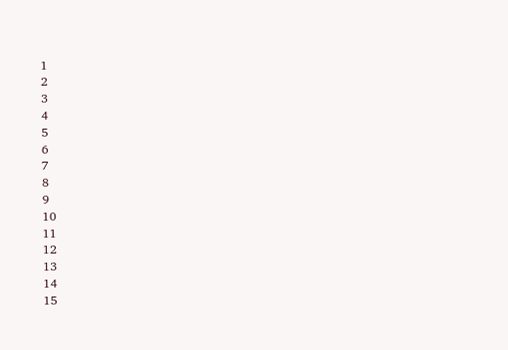1
2
3
4
5
6
7
8
9
10
11
12
13
14
15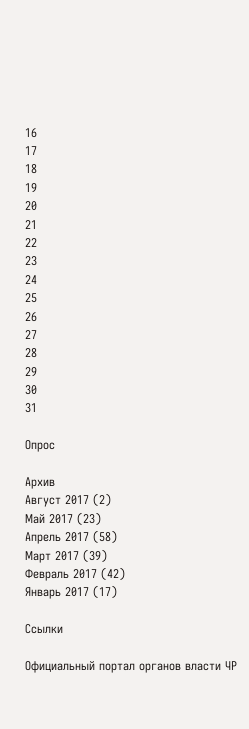16
17
18
19
20
21
22
23
24
25
26
27
28
29
30
31

Опрос

Архив
Август 2017 (2)
Май 2017 (23)
Апрель 2017 (58)
Март 2017 (39)
Февраль 2017 (42)
Январь 2017 (17)

Ссылки

Официальный портал органов власти ЧР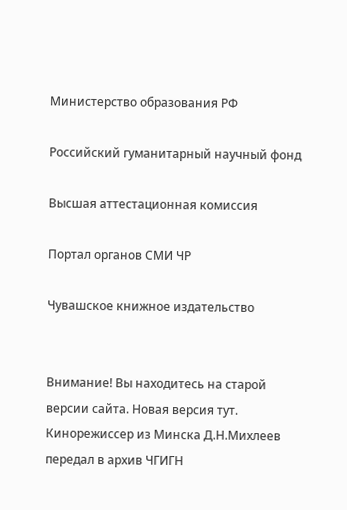Министерство образования РФ

Российский гуманитарный научный фонд

Высшая аттестационная комиссия

Портал органов СМИ ЧР

Чувашское книжное издательство


Внимание! Вы находитесь на старой версии сайта. Новая версия тут.
Кинорежиссер из Минска Д.Н.Михлеев передал в архив ЧГИГН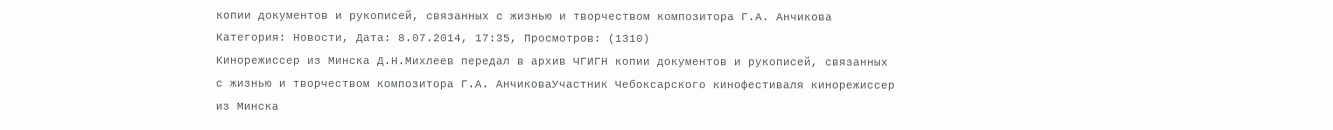копии документов и рукописей, связанных с жизнью и творчеством композитора Г.А. Анчикова
Категория: Новости, Дата: 8.07.2014, 17:35, Просмотров: (1310)
Кинорежиссер из Минска Д.Н.Михлеев передал в архив ЧГИГН копии документов и рукописей, связанных с жизнью и творчеством композитора Г.А. АнчиковаУчастник Чебоксарского кинофестиваля кинорежиссер из Минска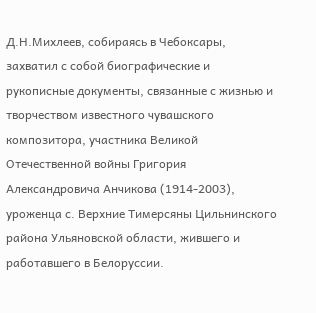Д.Н.Михлеев, собираясь в Чебоксары, захватил с собой биографические и рукописные документы, связанные с жизнью и творчеством известного чувашского композитора, участника Великой Отечественной войны Григория Александровича Анчикова (1914-2003), уроженца с. Верхние Тимерсяны Цильнинского района Ульяновской области, жившего и работавшего в Белоруссии.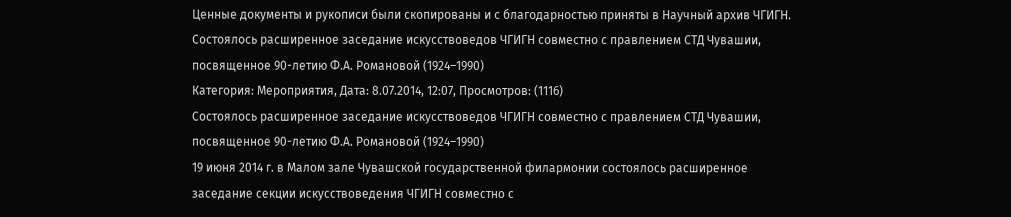Ценные документы и рукописи были скопированы и с благодарностью приняты в Научный архив ЧГИГН.
Состоялось расширенное заседание искусствоведов ЧГИГН совместно с правлением СТД Чувашии, посвященное 90-летию Ф.А. Романовой (1924–1990)
Категория: Мероприятия, Дата: 8.07.2014, 12:07, Просмотров: (1116)
Состоялось расширенное заседание искусствоведов ЧГИГН совместно с правлением СТД Чувашии, посвященное 90-летию Ф.А. Романовой (1924–1990)
19 июня 2014 г. в Малом зале Чувашской государственной филармонии состоялось расширенное заседание секции искусствоведения ЧГИГН совместно с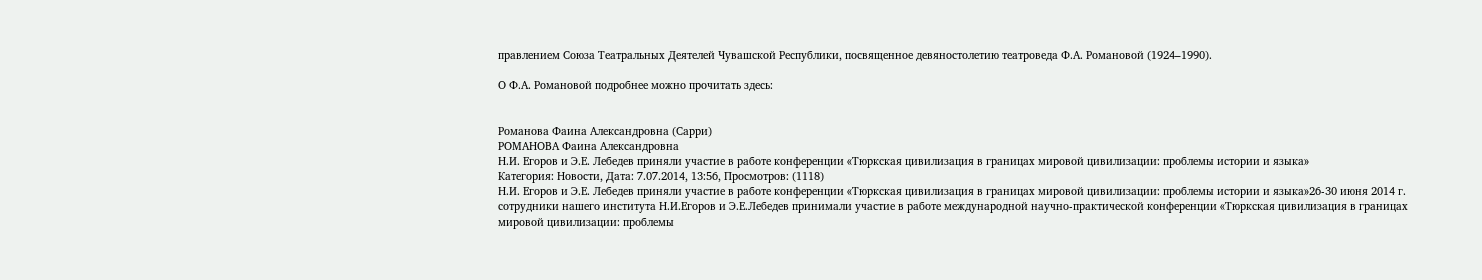правлением Союза Театральных Деятелей Чувашской Республики, посвященное девяностолетию театроведа Ф.А. Романовой (1924–1990).

О Ф.А. Романовой подробнее можно прочитать здесь:


Романова Фаина Александровна (Сарри)
РОМАНОВА Фаина Александровна
Н.И. Егоров и Э.Е. Лебедев приняли участие в работе конференции «Тюркская цивилизация в границах мировой цивилизации: проблемы истории и языка»
Категория: Новости, Дата: 7.07.2014, 13:56, Просмотров: (1118)
Н.И. Егоров и Э.Е. Лебедев приняли участие в работе конференции «Тюркская цивилизация в границах мировой цивилизации: проблемы истории и языка»26-30 июня 2014 г. сотрудники нашего института Н.И.Егоров и Э.Е.Лебедев принимали участие в работе международной научно-практической конференции «Тюркская цивилизация в границах мировой цивилизации: проблемы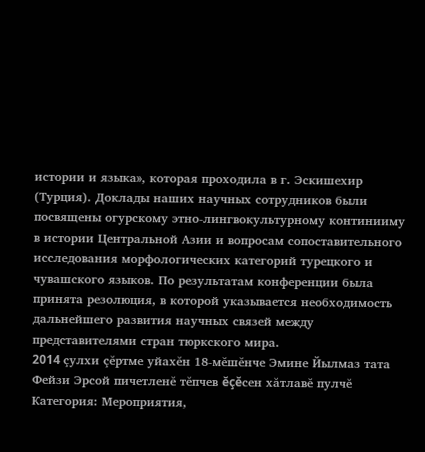истории и языка», которая проходила в г. Эскишехир (Турция). Доклады наших научных сотрудников были посвящены огурскому этно-лингвокультурному континииму в истории Центральной Азии и вопросам сопоставительного исследования морфологических категорий турецкого и чувашского языков. По результатам конференции была принята резолюция, в которой указывается необходимость дальнейшего развития научных связей между представителями стран тюркского мира.
2014 çулхи çĕртме уйахĕн 18-мĕшĕнче Эмине Йылмаз тата Фейзи Эрсой пичетленĕ тĕпчев ĕçĕсен хăтлавĕ пулчĕ
Категория: Мероприятия,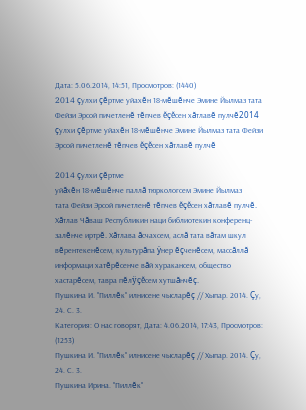Дата: 5.06.2014, 14:51, Просмотров: (1440)
2014 çулхи çĕртме уйахĕн 18-мĕшĕнче Эмине Йылмаз тата Фейзи Эрсой пичетленĕ тĕпчев ĕçĕсен хăтлавĕ пулчĕ2014 çулхи çĕртме уйахĕн 18-мĕшĕнче Эмине Йылмаз тата Фейзи Эрсой пичетленĕ тĕпчев ĕçĕсен хăтлавĕ пулчĕ

2014 çулхи çĕртме
уйăхĕн 18-мĕшĕнче паллă тюркологсем Эмине Йылмаз
тата Фейзи Эрсой пичетленĕ тĕпчев ĕçĕсен хăтлавĕ пулчĕ. Хăтлав Чăваш Республикин наци библиотекин конференц-залĕнче иртрĕ. Хăтлава ăсчахсем, аслă тата вăтам шкул вĕрентекенĕсем, культурăпа ÿнер ĕçченĕсем, массăллă информаци хатĕрĕсенче вăй хуракансем, общество хастарĕсем, тавра пĕлÿçĕсем хутшăнчĕç.
Пушкина И. "Пиллĕк" илнисене чысларĕç // Хыпар. 2014. Çу, 24. С. 3.
Категория: О нас говорят, Дата: 4.06.2014, 17:43, Просмотров: (1253)
Пушкина И. "Пиллĕк" илнисене чысларĕç // Хыпар. 2014. Çу, 24. С. 3.
Пушкина Ирина. "Пиллĕк"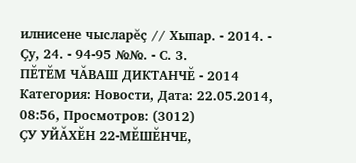илнисене чысларĕç // Хыпар. - 2014. - Çу, 24. - 94-95 №№. - С. 3.
ПĔТĔМ ЧĂВАШ ДИКТАНЧĔ - 2014
Категория: Новости, Дата: 22.05.2014, 08:56, Просмотров: (3012)
ÇУ УЙĂХĔН 22-МĔШĔНЧЕ,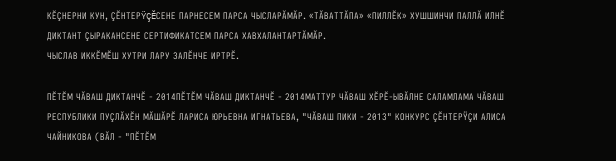КĔÇНЕРНИ КУН, ÇĔНТЕРŸÇĔСЕНЕ ПАРНЕСЕМ ПАРСА ЧЫСЛАРĂМĂР. «ТĂВАТТĂПА» «ПИЛЛĔК» ХУШШИНЧИ ПАЛЛĂ ИЛНĔ ДИКТАНТ ÇЫРАКАНСЕНЕ СЕРТИФИКАТСЕМ ПАРСА ХАВХАЛАНТАРТĂМĂР.
ЧЫСЛАВ ИККĔМĔШ ХУТРИ ЛАРУ ЗАЛĔНЧЕ ИРТРĔ.

ПĔТĔМ ЧĂВАШ ДИКТАНЧĔ - 2014ПĔТĔМ ЧĂВАШ ДИКТАНЧĔ - 2014МАТТУР ЧĂВАШ ХĔРĔ-ЫВĂЛНЕ САЛАМЛАМА ЧĂВАШ РЕСПУБЛИКИ ПУÇЛĂХĔН МĂШĂРĔ ЛАРИСА ЮРЬЕВНА ИГНАТЬЕВА, "ЧĂВАШ ПИКИ - 2013" КОНКУРС ÇĔНТЕРŸÇИ АЛИСА ЧАЙНИКОВА (ВĂЛ - "ПĔТĔМ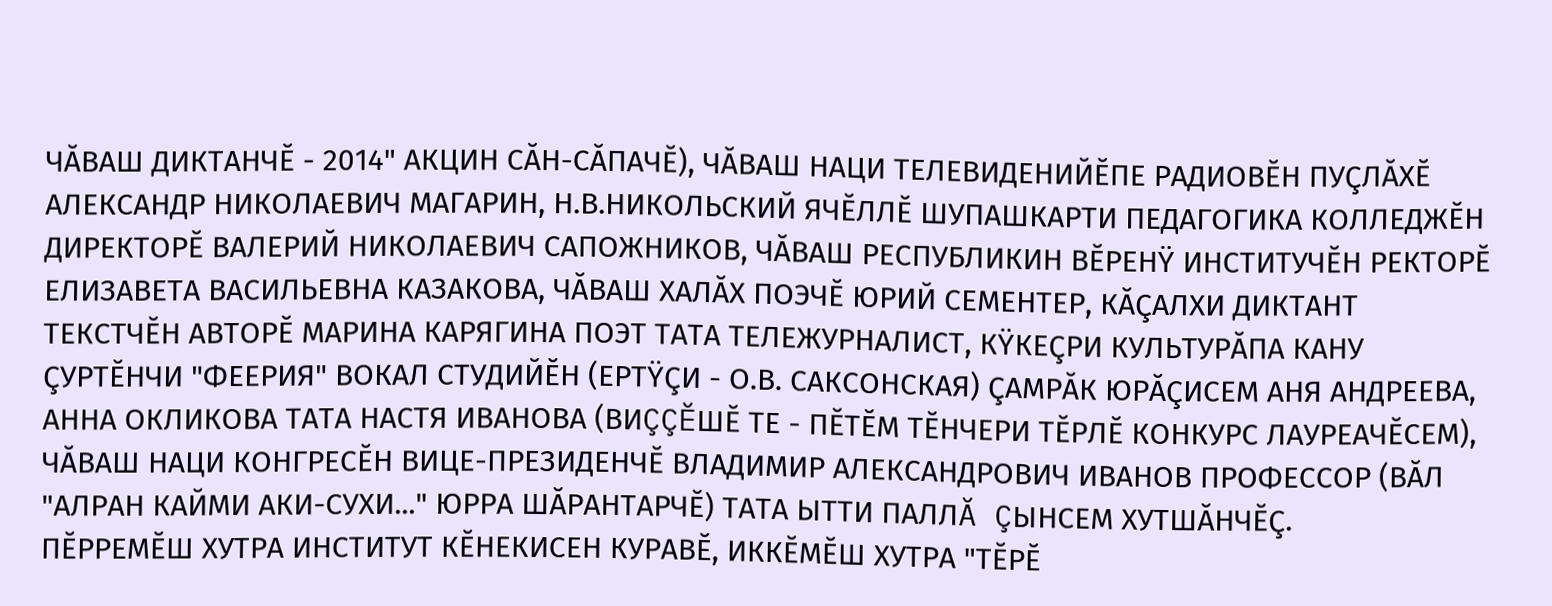ЧĂВАШ ДИКТАНЧĔ - 2014" АКЦИН СĂН-СĂПАЧĔ), ЧĂВАШ НАЦИ ТЕЛЕВИДЕНИЙĔПЕ РАДИОВĔН ПУÇЛĂХĔ АЛЕКСАНДР НИКОЛАЕВИЧ МАГАРИН, Н.В.НИКОЛЬСКИЙ ЯЧĔЛЛĔ ШУПАШКАРТИ ПЕДАГОГИКА КОЛЛЕДЖĔН ДИРЕКТОРĔ ВАЛЕРИЙ НИКОЛАЕВИЧ САПОЖНИКОВ, ЧĂВАШ РЕСПУБЛИКИН ВĔРЕНŸ ИНСТИТУЧĔН РЕКТОРĔ ЕЛИЗАВЕТА ВАСИЛЬЕВНА КАЗАКОВА, ЧĂВАШ ХАЛĂХ ПОЭЧĔ ЮРИЙ СЕМЕНТЕР, КĂÇАЛХИ ДИКТАНТ ТЕКСТЧĔН АВТОРĔ МАРИНА КАРЯГИНА ПОЭТ ТАТА ТЕЛЕЖУРНАЛИСТ, КŸКЕÇРИ КУЛЬТУРĂПА КАНУ ÇУРТĔНЧИ "ФЕЕРИЯ" ВОКАЛ СТУДИЙĔН (ЕРТŸÇИ - О.В. САКСОНСКАЯ) ÇАМРĂК ЮРĂÇИСЕМ АНЯ АНДРЕЕВА, АННА ОКЛИКОВА ТАТА НАСТЯ ИВАНОВА (ВИÇÇĔШĔ ТЕ - ПĔТĔМ ТĔНЧЕРИ ТĔРЛĔ КОНКУРС ЛАУРЕАЧĔСЕМ), ЧĂВАШ НАЦИ КОНГРЕСĔН ВИЦЕ-ПРЕЗИДЕНЧĔ ВЛАДИМИР АЛЕКСАНДРОВИЧ ИВАНОВ ПРОФЕССОР (ВĂЛ "АЛРАН КАЙМИ АКИ-СУХИ..." ЮРРА ШĂРАНТАРЧĔ) ТАТА ЫТТИ ПАЛЛĂ ÇЫНСЕМ ХУТШĂНЧĔÇ.
ПĔРРЕМĔШ ХУТРА ИНСТИТУТ КĔНЕКИСЕН КУРАВĔ, ИККĔМĔШ ХУТРА "ТĔРĔ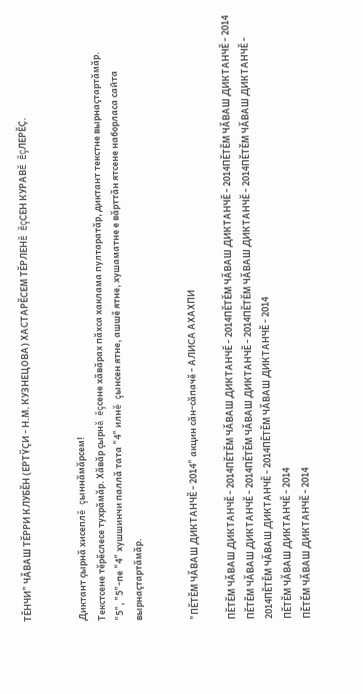ТĔНЧИ" ЧĂВАШ ТĔРРИ КЛУБĔН (ЕРТŸÇИ - Н.М. КУЗНЕЦОВА) ХАСТАРĔСЕМ ТĔРЛЕНĔ ĔÇСЕН КУРАВĔ ĔÇЛЕРĔÇ.


Диктант çырнă хисеплĕ çыннăмăрсем!
Текстсене тĕрĕслесе тухрăмăр. Хăвăр çырнă ĕçсене хăвăрах пăхса хаклама пултаратăр, диктант текстне вырнаçтартăмăр.
"5", "5"-пе "4" хушшинчи паллă тата "4" илнĕ çынсен ятне, ашшĕ ятне, хушаматне е вăрттăн ятсене наборласа сайта вырнаçтартăмăр.


"ПĔТĔМ ЧĂВАШ ДИКТАНЧĔ - 2014" акцин сăн-сăпачĕ - АЛИСА АХАХПИ

ПĔТĔМ ЧĂВАШ ДИКТАНЧĔ - 2014ПĔТĔМ ЧĂВАШ ДИКТАНЧĔ - 2014ПĔТĔМ ЧĂВАШ ДИКТАНЧĔ - 2014ПĔТĔМ ЧĂВАШ ДИКТАНЧĔ - 2014
ПĔТĔМ ЧĂВАШ ДИКТАНЧĔ - 2014ПĔТĔМ ЧĂВАШ ДИКТАНЧĔ - 2014ПĔТĔМ ЧĂВАШ ДИКТАНЧĔ - 2014ПĔТĔМ ЧĂВАШ ДИКТАНЧĔ - 2014ПĔТĔМ ЧĂВАШ ДИКТАНЧĔ - 2014ПĔТĔМ ЧĂВАШ ДИКТАНЧĔ - 2014
ПĔТĔМ ЧĂВАШ ДИКТАНЧĔ - 2014
ПĔТĔМ ЧĂВАШ ДИКТАНЧĔ - 2014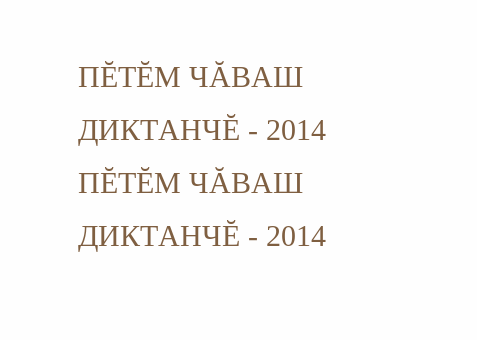ПĔТĔМ ЧĂВАШ ДИКТАНЧĔ - 2014
ПĔТĔМ ЧĂВАШ ДИКТАНЧĔ - 2014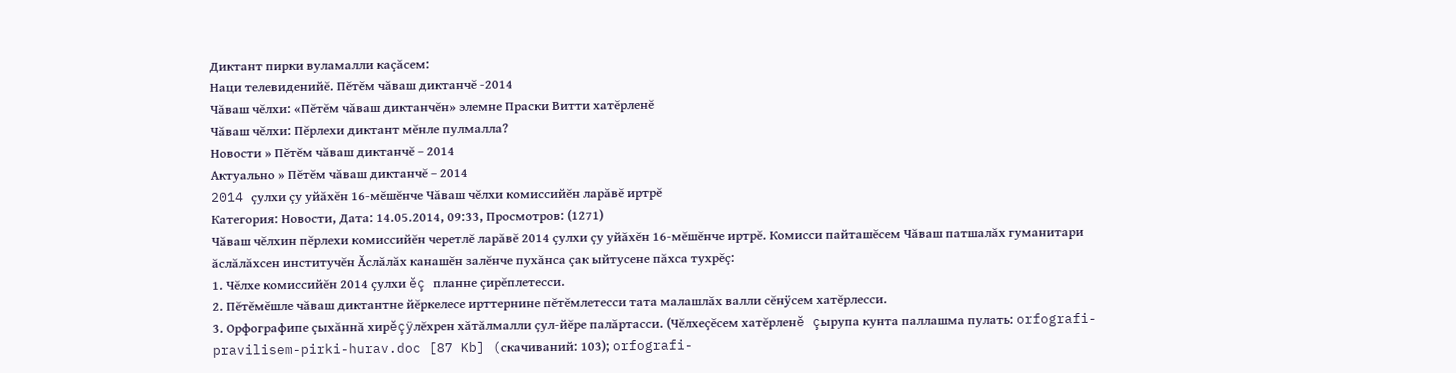Диктант пирки вуламалли каçăсем:
Наци телевиденийĕ. Пĕтĕм чăваш диктанчĕ -2014
Чăваш чĕлхи: «Пĕтĕм чăваш диктанчĕн» элемне Праски Витти хатĕрленĕ
Чăваш чĕлхи: Пĕрлехи диктант мĕнле пулмалла?
Новости » Пĕтĕм чăваш диктанчĕ – 2014
Актуально » Пĕтĕм чăваш диктанчĕ – 2014
2014 çулхи çу уйăхĕн 16-мĕшĕнче Чăваш чĕлхи комиссийĕн ларăвĕ иртрĕ
Категория: Новости, Дата: 14.05.2014, 09:33, Просмотров: (1271)
Чăваш чĕлхин пĕрлехи комиссийĕн черетлĕ ларăвĕ 2014 çулхи çу уйăхĕн 16-мĕшĕнче иртрĕ. Комисси пайташĕсем Чăваш патшалăх гуманитари ăслăлăхсен институчĕн Ăслăлăх канашĕн залĕнче пухăнса çак ыйтусене пăхса тухрĕç:
1. Чĕлхе комиссийĕн 2014 çулхи ĕç планне çирĕплетесси.
2. Пĕтĕмĕшле чăваш диктантне йĕркелесе ирттернине пĕтĕмлетесси тата малашлăх валли сĕнÿсем хатĕрлесси.
3. Орфографипе çыхăннă хирĕçÿлĕхрен хăтăлмалли çул-йĕре палăртасси. (Чĕлхеçĕсем хатĕрленĕ çырупа кунта паллашма пулать: orfografi-pravilisem-pirki-hurav.doc [87 Kb] (cкачиваний: 103); orfografi-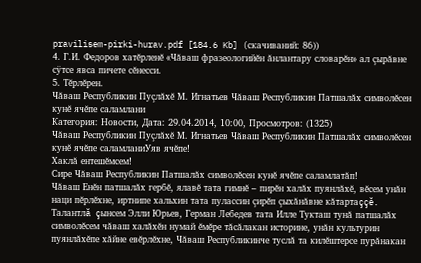pravilisem-pirki-hurav.pdf [184.6 Kb] (cкачиваний: 86))
4. Г.И. Федоров хатĕрленĕ «Чăваш фразеологийĕн ăнлантару словарĕн» ал çырăвне сÿтсе явса пичете сĕнесси.
5. Тĕрлĕрен.
Чăваш Республикин Пуçлăхĕ М. Игнатьев Чăваш Республикин Патшалăх символĕсен кунĕ ячĕпе саламлани
Категория: Новости, Дата: 29.04.2014, 10:00, Просмотров: (1325)
Чăваш Республикин Пуçлăхĕ М. Игнатьев Чăваш Республикин Патшалăх символĕсен кунĕ ячĕпе саламланиУяв ячĕпе!
Хаклă ентешĕмсем!
Сире Чăваш Республикин Патшалăх символĕсен кунĕ ячĕпе саламлатăп!
Чăваш Енĕн патшалăх гербĕ, ялавĕ тата гимнĕ – пирĕн халăх пуянлăхĕ, вĕсем унăн наци пĕрлĕхне, иртнипе хальхин тата пулассин çирĕп çыхăнăвне кăтартаççĕ.
Талантлă çынсем Элли Юрьев, Герман Лебедев тата Илле Тукташ тунă патшалăх символĕсем чăваш халăхĕн нумай ĕмĕре тăсăлакан историне, унăн культурин пуянлăхĕпе хăйне евĕрлĕхне, Чăваш Республикинче туслă та килĕштерсе пурăнакан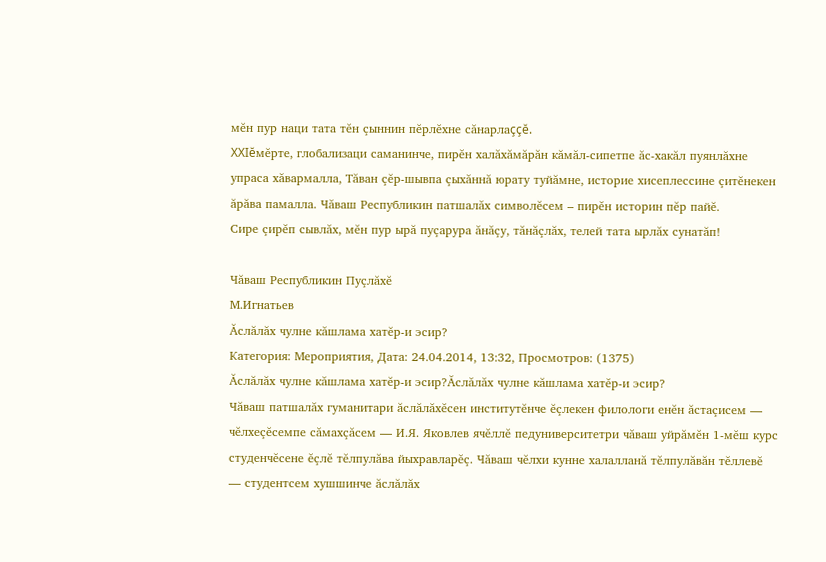мĕн пур наци тата тĕн çыннин пĕрлĕхне сăнарлаççĕ.
XXIĕмĕрте, глобализаци саманинче, пирĕн халăхăмăрăн кăмăл-сипетпе ăс-хакăл пуянлăхне упраса хăвармалла, Тăван çĕр-шывпа çыхăннă юрату туйăмне, историе хисеплессине çитĕнекен ăрăва памалла. Чăваш Республикин патшалăх символĕсем – пирĕн историн пĕр пайĕ.
Сире çирĕп сывлăх, мĕн пур ырă пуçарура ăнăçу, тăнăçлăх, телей тата ырлăх сунатăп!

Чăваш Республикин Пуçлăхĕ
М.Игнатьев
Ăслăлăх чулне кăшлама хатĕр-и эсир?
Категория: Мероприятия, Дата: 24.04.2014, 13:32, Просмотров: (1375)
Ăслăлăх чулне кăшлама хатĕр-и эсир?Ăслăлăх чулне кăшлама хатĕр-и эсир?
Чăваш патшалăх гуманитари ăслăлăхĕсен институтĕнче ĕçлекен филологи енĕн ăстаçисем — чĕлхеçĕсемпе сăмахçăсем — И.Я. Яковлев ячĕллĕ педуниверситетри чăваш уйрăмĕн 1-мĕш курс студенчĕсене ĕçлĕ тĕлпулăва йыхравларĕç. Чăваш чĕлхи кунне халалланă тĕлпулăвăн тĕллевĕ — студентсем хушшинче ăслăлăх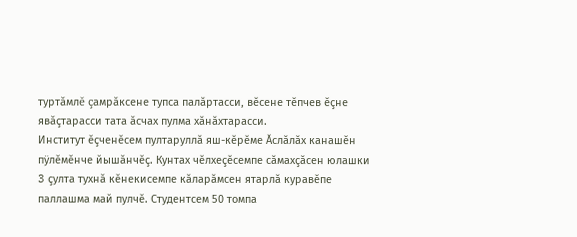туртăмлĕ çамрăксене тупса палăртасси, вĕсене тĕпчев ĕçне явăçтарасси тата ăсчах пулма хăнăхтарасси.
Институт ĕçченĕсем пултаруллă яш-кĕрĕме Ăслăлăх канашĕн пÿлĕмĕнче йышăнчĕç. Кунтах чĕлхеçĕсемпе сăмахçăсен юлашки 3 çулта тухнă кĕнекисемпе кăларăмсен ятарлă куравĕпе паллашма май пулчĕ. Студентсем 50 томпа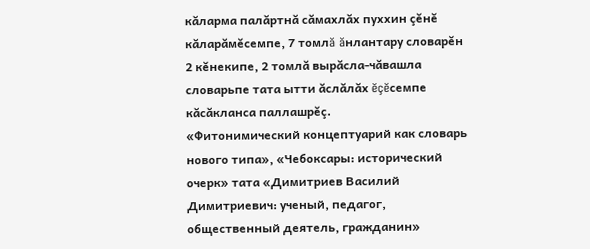кăларма палăртнă сăмахлăх пуххин çĕнĕ кăларăмĕсемпе, 7 томлă ăнлантару словарĕн 2 кĕнекипе, 2 томлă вырăсла-чăвашла словарьпе тата ытти ăслăлăх ĕçĕсемпе кăсăкланса паллашрĕç.
«Фитонимический концептуарий как словарь нового типа», «Чебоксары: исторический очерк» тата «Димитриев Василий Димитриевич: ученый, педагог, общественный деятель, гражданин»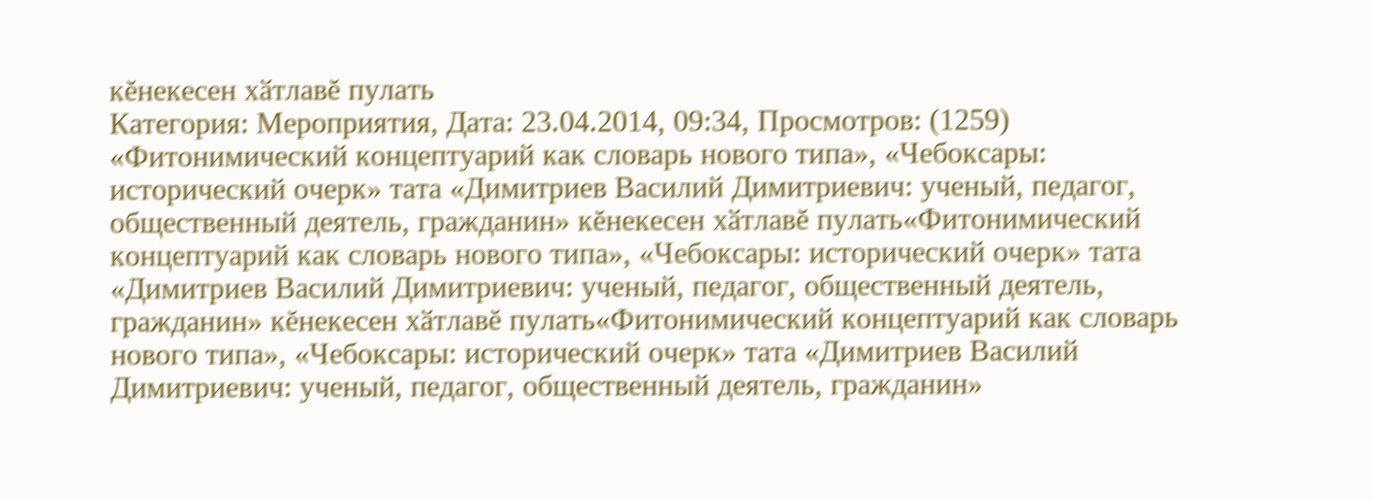кĕнекесен хӑтлавĕ пулать
Категория: Мероприятия, Дата: 23.04.2014, 09:34, Просмотров: (1259)
«Фитонимический концептуарий как словарь нового типа», «Чебоксары: исторический очерк» тата «Димитриев Василий Димитриевич: ученый, педагог, общественный деятель, гражданин» кĕнекесен хӑтлавĕ пулать«Фитонимический концептуарий как словарь нового типа», «Чебоксары: исторический очерк» тата «Димитриев Василий Димитриевич: ученый, педагог, общественный деятель, гражданин» кĕнекесен хӑтлавĕ пулать«Фитонимический концептуарий как словарь нового типа», «Чебоксары: исторический очерк» тата «Димитриев Василий Димитриевич: ученый, педагог, общественный деятель, гражданин»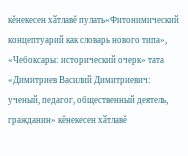кĕнекесен хӑтлавĕ пулать«Фитонимический концептуарий как словарь нового типа», «Чебоксары: исторический очерк» тата «Димитриев Василий Димитриевич: ученый, педагог, общественный деятель, гражданин» кĕнекесен хӑтлавĕ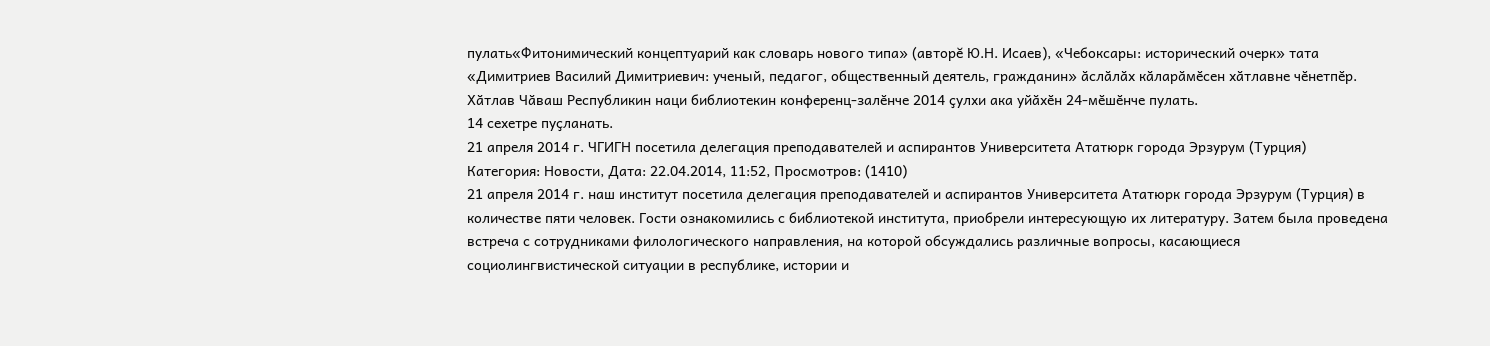пулать«Фитонимический концептуарий как словарь нового типа» (авторĕ Ю.Н. Исаев), «Чебоксары: исторический очерк» тата «Димитриев Василий Димитриевич: ученый, педагог, общественный деятель, гражданин» ӑслӑлӑх кӑларӑмӗсен хӑтлавне чӗнетпӗр.
Хӑтлав Чӑваш Республикин наци библиотекин конференц-залӗнче 2014 ҫулхи ака уйӑхӗн 24-мӗшӗнче пулать.
14 сехетре пуҫланать.
21 апреля 2014 г. ЧГИГН посетила делегация преподавателей и аспирантов Университета Ататюрк города Эрзурум (Турция)
Категория: Новости, Дата: 22.04.2014, 11:52, Просмотров: (1410)
21 апреля 2014 г. наш институт посетила делегация преподавателей и аспирантов Университета Ататюрк города Эрзурум (Турция) в количестве пяти человек. Гости ознакомились с библиотекой института, приобрели интересующую их литературу. Затем была проведена встреча с сотрудниками филологического направления, на которой обсуждались различные вопросы, касающиеся социолингвистической ситуации в республике, истории и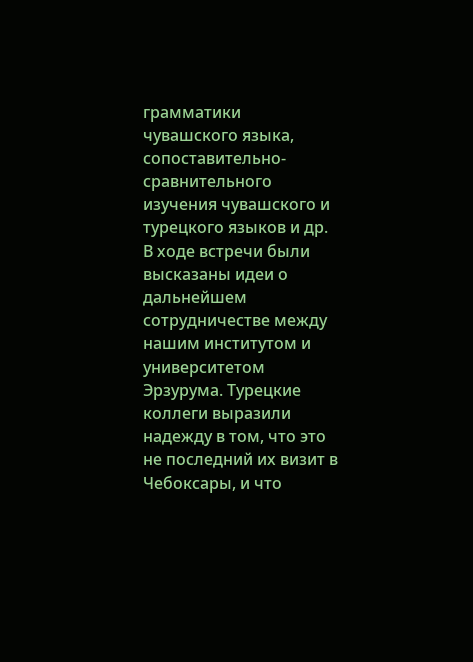грамматики чувашского языка, сопоставительно-сравнительного изучения чувашского и турецкого языков и др. В ходе встречи были высказаны идеи о дальнейшем сотрудничестве между нашим институтом и университетом Эрзурума. Турецкие коллеги выразили надежду в том, что это не последний их визит в Чебоксары, и что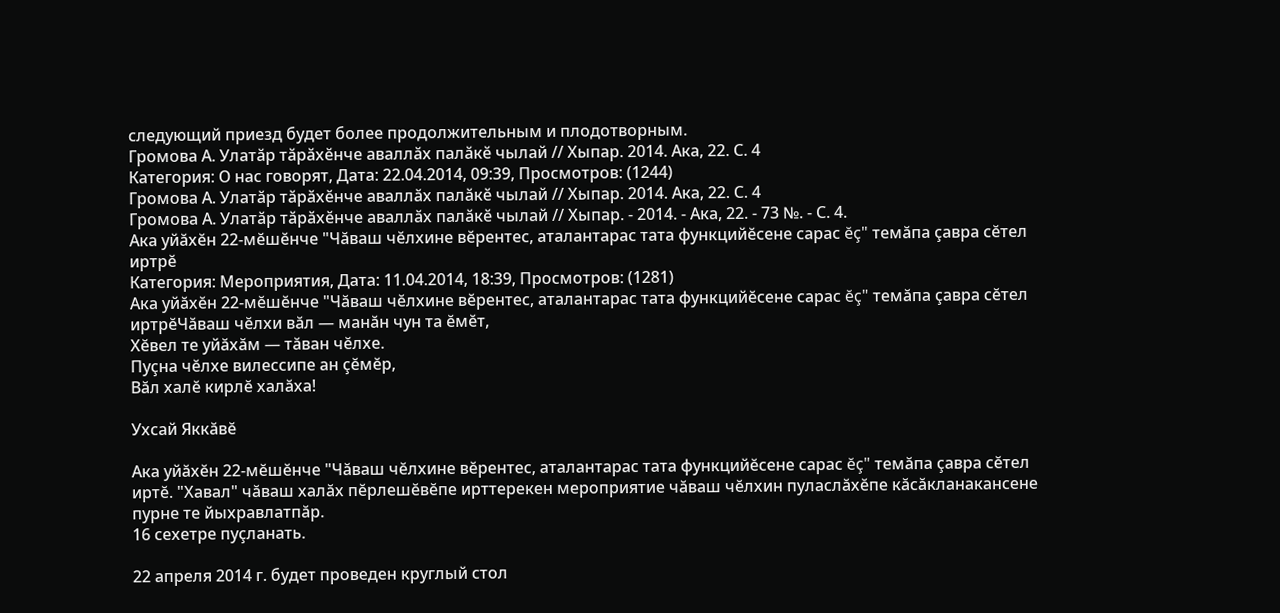следующий приезд будет более продолжительным и плодотворным.
Громова А. Улатӑр тӑрӑхӗнче аваллӑх палӑкӗ чылай // Хыпар. 2014. Ака, 22. С. 4
Категория: О нас говорят, Дата: 22.04.2014, 09:39, Просмотров: (1244)
Громова А. Улатӑр тӑрӑхӗнче аваллӑх палӑкӗ чылай // Хыпар. 2014. Ака, 22. С. 4
Громова А. Улатӑр тӑрӑхӗнче аваллӑх палӑкӗ чылай // Хыпар. - 2014. - Ака, 22. - 73 №. - С. 4.
Ака уйăхĕн 22-мĕшĕнче "Чăваш чĕлхине вĕрентес, аталантарас тата функцийĕсене сарас ĕç" темăпа çавра сĕтел иртрĕ
Категория: Мероприятия, Дата: 11.04.2014, 18:39, Просмотров: (1281)
Ака уйăхĕн 22-мĕшĕнче "Чăваш чĕлхине вĕрентес, аталантарас тата функцийĕсене сарас ĕç" темăпа çавра сĕтел иртрĕЧăваш чĕлхи вăл — манăн чун та ĕмĕт,
Хĕвел те уйăхăм — тăван чĕлхе.
Пуçна чĕлхе вилессипе ан çĕмĕр,
Вăл халĕ кирлĕ халăха!

Ухсай Яккăвĕ

Ака уйăхĕн 22-мĕшĕнче "Чăваш чĕлхине вĕрентес, аталантарас тата функцийĕсене сарас ĕç" темăпа çавра сĕтел иртĕ. "Хавал" чăваш халăх пĕрлешĕвĕпе ирттерекен мероприятие чăваш чĕлхин пуласлăхĕпе кăсăкланакансене пурне те йыхравлатпăр.
16 сехетре пуçланать.

22 апреля 2014 г. будет проведен круглый стол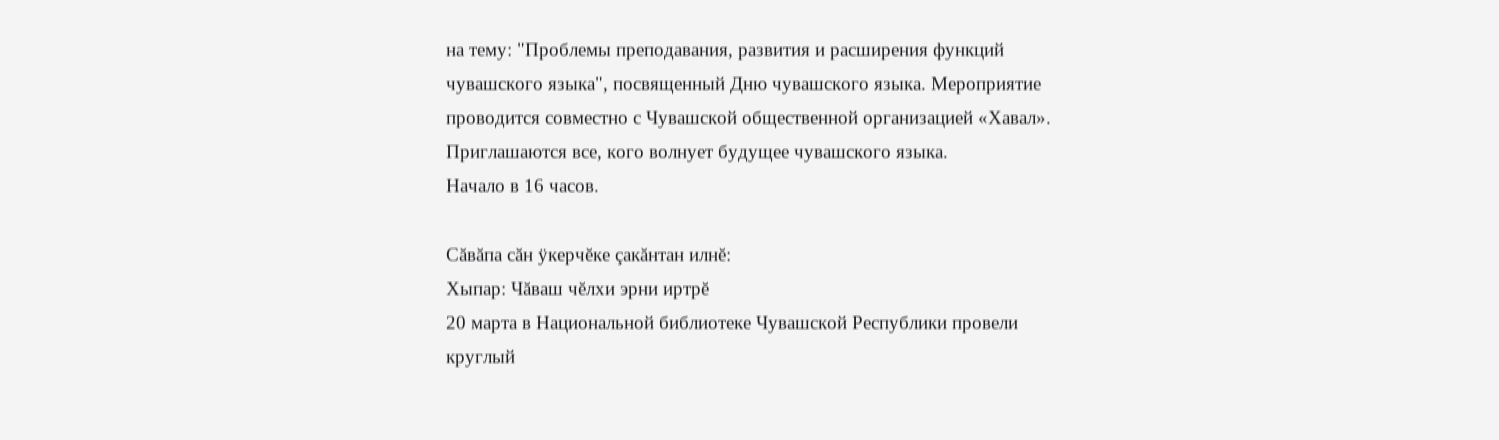на тему: "Проблемы преподавания, развития и расширения функций чувашского языка", посвященный Дню чувашского языка. Мероприятие проводится совместно с Чувашской общественной организацией «Хавал».
Приглашаются все, кого волнует будущее чувашского языка.
Начало в 16 часов.

Сăвăпа сăн ÿкерчĕке çакăнтан илнĕ:
Хыпар: Чăваш чĕлхи эрни иртрĕ
20 марта в Национальной библиотеке Чувашской Республики провели круглый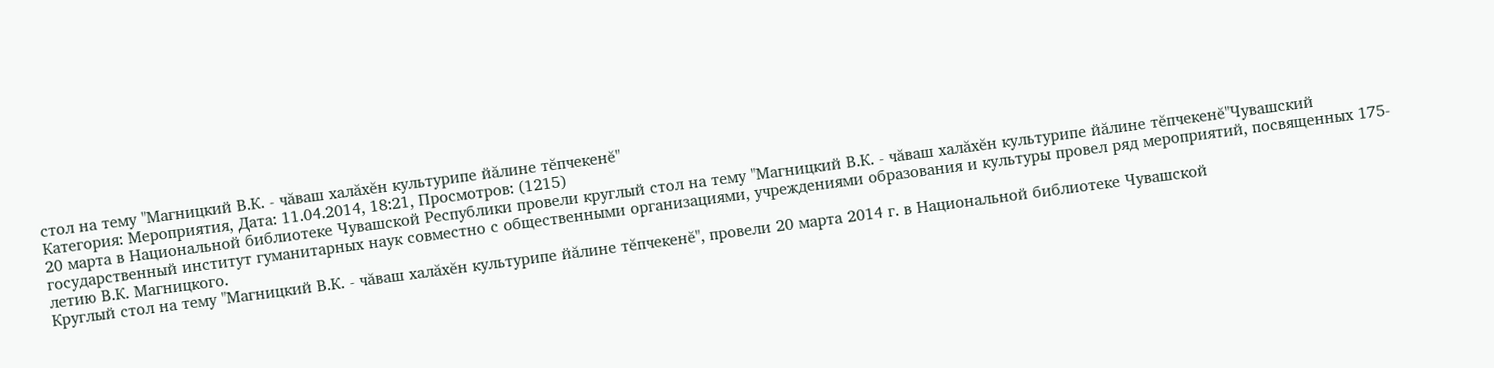стол на тему "Магницкий В.К. - чăваш халăхĕн культурипе йăлине тĕпчекенĕ"
Категория: Мероприятия, Дата: 11.04.2014, 18:21, Просмотров: (1215)
20 марта в Национальной библиотеке Чувашской Республики провели круглый стол на тему "Магницкий В.К. - чăваш халăхĕн культурипе йăлине тĕпчекенĕ"Чувашский государственный институт гуманитарных наук совместно с общественными организациями, учреждениями образования и культуры провел ряд мероприятий, посвященных 175-летию В.К. Магницкого.
Круглый стол на тему "Магницкий В.К. - чăваш халăхĕн культурипе йăлине тĕпчекенĕ", провели 20 марта 2014 г. в Национальной библиотеке Чувашской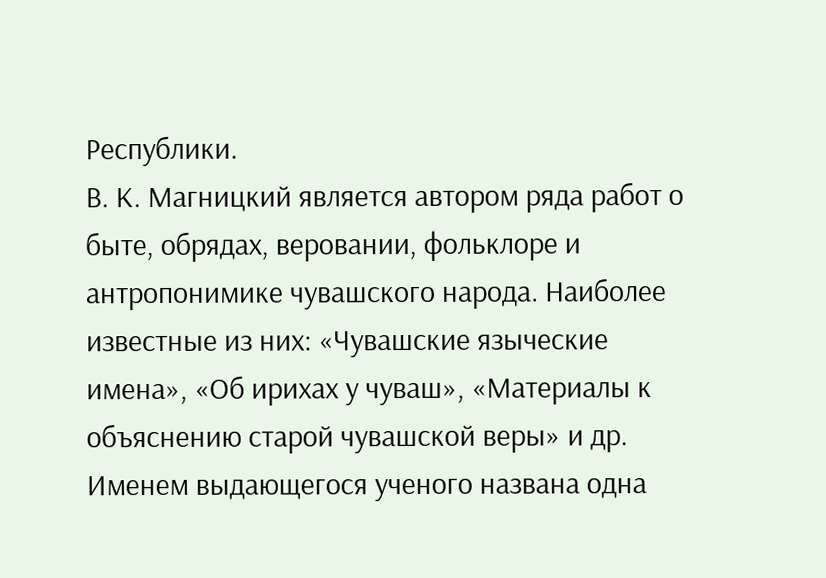Республики.
В. К. Магницкий является автором ряда работ о быте, обрядах, веровании, фольклоре и антропонимике чувашского народа. Наиболее известные из них: «Чувашские языческие имена», «Об ирихах у чуваш», «Материалы к объяснению старой чувашской веры» и др.
Именем выдающегося ученого названа одна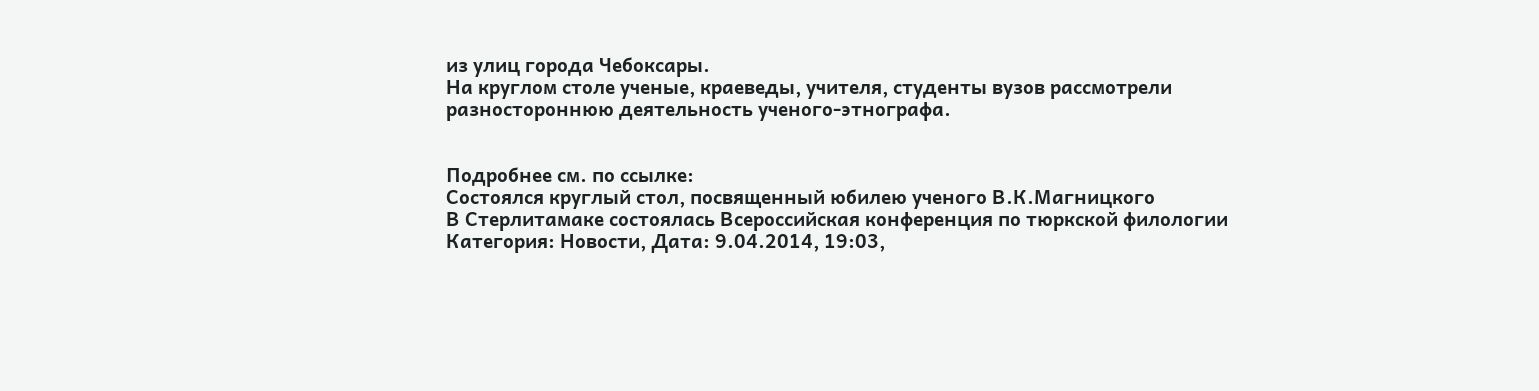из улиц города Чебоксары.
На круглом столе ученые, краеведы, учителя, студенты вузов рассмотрели разностороннюю деятельность ученого-этнографа.


Подробнее см. по ссылке:
Состоялся круглый стол, посвященный юбилею ученого В.К.Магницкого
В Стерлитамаке состоялась Всероссийская конференция по тюркской филологии
Категория: Новости, Дата: 9.04.2014, 19:03,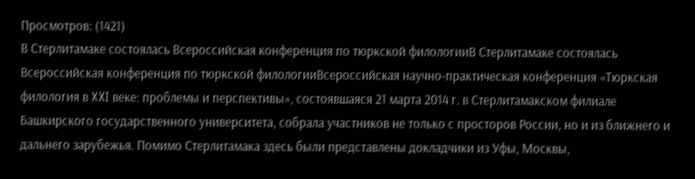Просмотров: (1421)
В Стерлитамаке состоялась Всероссийская конференция по тюркской филологииВ Стерлитамаке состоялась Всероссийская конференция по тюркской филологииВсероссийская научно-практическая конференция «Тюркская филология в XXI веке: проблемы и перспективы», состоявшаяся 21 марта 2014 г. в Стерлитамакском филиале Башкирского государственного университета, собрала участников не только с просторов России, но и из ближнего и дальнего зарубежья. Помимо Стерлитамака здесь были представлены докладчики из Уфы, Москвы,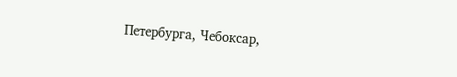Петербурга, Чебоксар,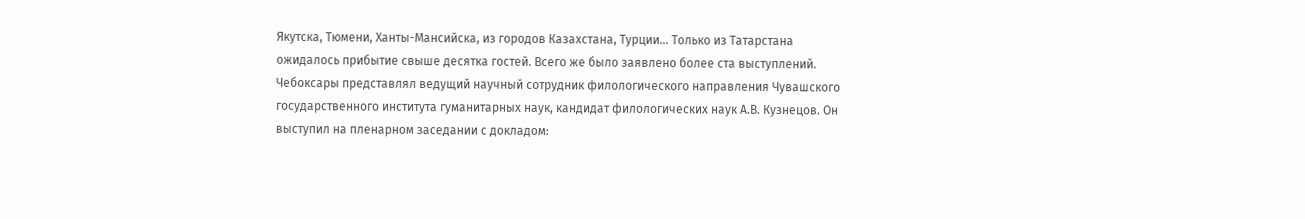Якутска, Тюмени, Ханты-Мансийска, из городов Казахстана, Турции… Только из Татарстана ожидалось прибытие свыше десятка гостей. Всего же было заявлено более ста выступлений.
Чебоксары представлял ведущий научный сотрудник филологического направления Чувашского государственного института гуманитарных наук, кандидат филологических наук А.В. Кузнецов. Он выступил на пленарном заседании с докладом: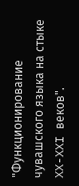"Функционирование чувашского языка на стыке XX-XXI веков".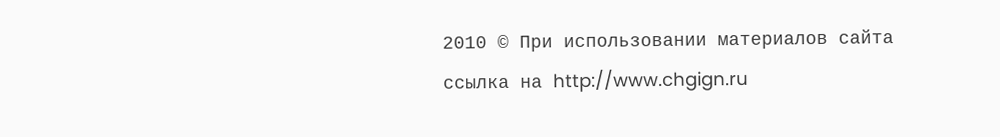2010 © При использовании материалов сайта ссылка на http://www.chgign.ru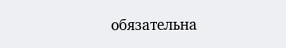обязательна